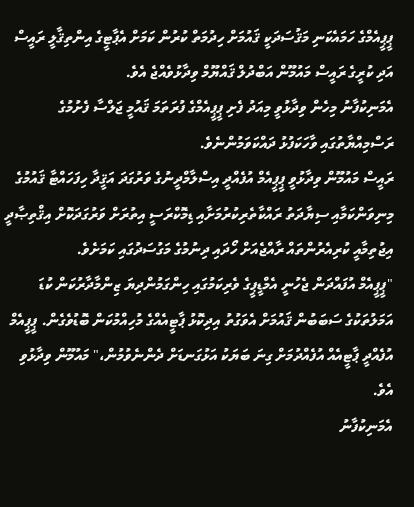ޕީޕީއެމްގެ ހަމައެކަނި މަޤުސަދަކީ ޤައުމަށް ހިދުމަތް ކުރުން ކަމަށް އެޕާޓީގެ އިންތިޤާލީ ރައީސް އަދި ކުރީގެ ރައީސް މައުމޫން އަބްދުލް ޤައްޔޫމް ވިދާޅުވެއްޖެ އެވެ.
އެމަނިކުފާނު މިހެން ވިދާޅުވީ މިއަދު ފެށި ޕީޕީއެމްގެ ފުރަތަމަ ޤައުމީ ޖަލްސާ ފެށުމުގެ ރަސްމިއްޔާތުގައި ވާހަކަފުޅު ދައްކަވަމުންނެވެ.
ރައީސް މައުމޫން ވިދާޅުވީ ޕީޕީއެމް އުފެއްދީ އިސްލާމްދީނުގެ ވަރުގަދަ އަޤީދާ ހިފަހައްޓާ ޤައުމުގެ މިނިވަންކަމާއި ސިޔާދަތު ރައްކާތެރިކުރުމަށާއި ޑިމޮކްރަސީ އިތުރަށް ވަރުގަދަކޮށް އިޤްތިޞާދީ އިޖުތިމާއީ ކުރިއެރުންތައް ރާއްޖެއަށް ހޯދައި ދިނުމުގެ މަގުސަދުގައި ކަމަށެވެ.
"ޕީޕީއެމް އުފައްދަން ޖެހުނީ އެމްޑީޕީގެ ވެރިކަމުގައި ހިންގަމުންދިޔަ ޒިންމާދާރުކަން ކުޑަ އަމަލުތަކުގެ ސަބަބުން ޤައުމަށް އެވަގުތު އިދިކޮޅު ޕާޓީއެއްގެ މުހިއްމުކަން ބޮޑުވެގެން. ޕީޕީއެމް އުފެއްދީ ޕާޓީއެއް އުފެއްދުމަށް ގިނަ ބަޔަކު އަޅުގަނޑަށް ދެންނެވުމުން،" މައުމޫން ވިދާޅުވި އެވެ.
އެމަނިކުފާނު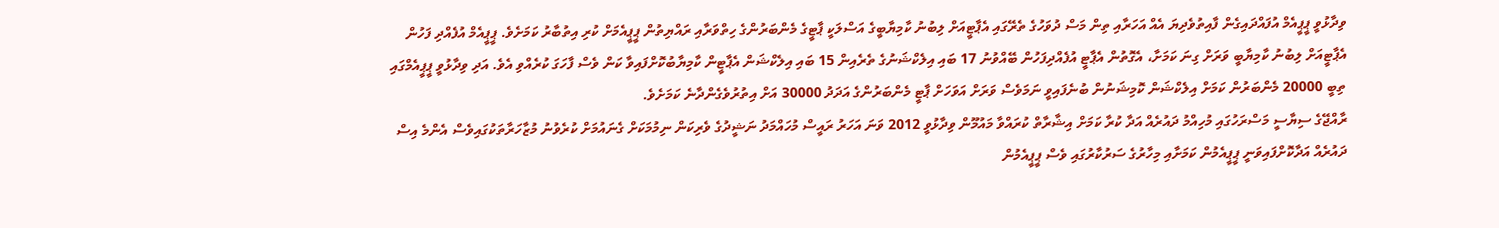ވިދާޅުވީ ޕީޕީއެމް އުފައްދައިގެން ފާއިތުވެދިޔަ އެއް އަހަރާއި ތިން މަސް ދުވަހުގެ ތެރޭގައި އެޕާޓީއަށް ލިބުނު ކާމިޔާބީގެ އަސްލަކީ ޕާޓީގެ މެންބަރުންގެ ހިތްވަރާއި ރައްޔިތުން ޕީޕީއެމަށް ކުރި އިތުބާރު ކަމަށެވެ. ޕީޕީއެމް އުފެއްދި ފަހުން އެޕާޓީއަށް ލިބުނު ކާމިޔާބީ ވަރަށް ގިނަ ކަމަށާ، އެގޮތުން އެޕާޓީ އުފެއްދިފަހުން ބޭއްވުނު 17 ބައި އިލެކްޝަނުގެ ތެރެއިން 15 ބައި އިލެކްޝަން އެޕާޓީން ކާމިޔާބުކޮށްފައިވާ ކަން ވެސް ފާހަގަ ކުރެއްވި އެވެ. އަދި ވިދާޅުވީ ޕީޕީއެމްގައި ތިބީ 20000 މެންބަރުން ކަމަށް އިލެކްޝަން ކޮމިޝަނުން ބުނެފައިވީ ނަމަވެސް ވަރަށް އަވަހަށް ޕާޓީ މެންބަރުންގެ އަދަދު 30000 އަށް އިތުރުވެގެންދާނެ ކަމަށެވެ.
ރާއްޖޭގެ ސިޔާސީ މަސްރަހުގައި މުހިއްމު ދައުރެއް އަދާ ކުރާ ކަމަށް އިޝާރާތް ކުރައްވާ މައުމޫން ވިދާޅުވީ 2012 ވަނަ އަހަރު ރައީސް މުހައްމަދު ނަޝީދުގެ ވެރިކަން ނިމުމަކަށް ގެނައުމަށް ކުރެވުނު މުޒާހަރާތަކުގައިވެސް އެންމެ އިސް ދައުރެއް އަދާކޮށްފައިވަނީ ޕީޕީއެމުން ކަމަށާއި މިހާރުގެ ސަރުކާރުގައި ވެސް ޕީޕީއެމުން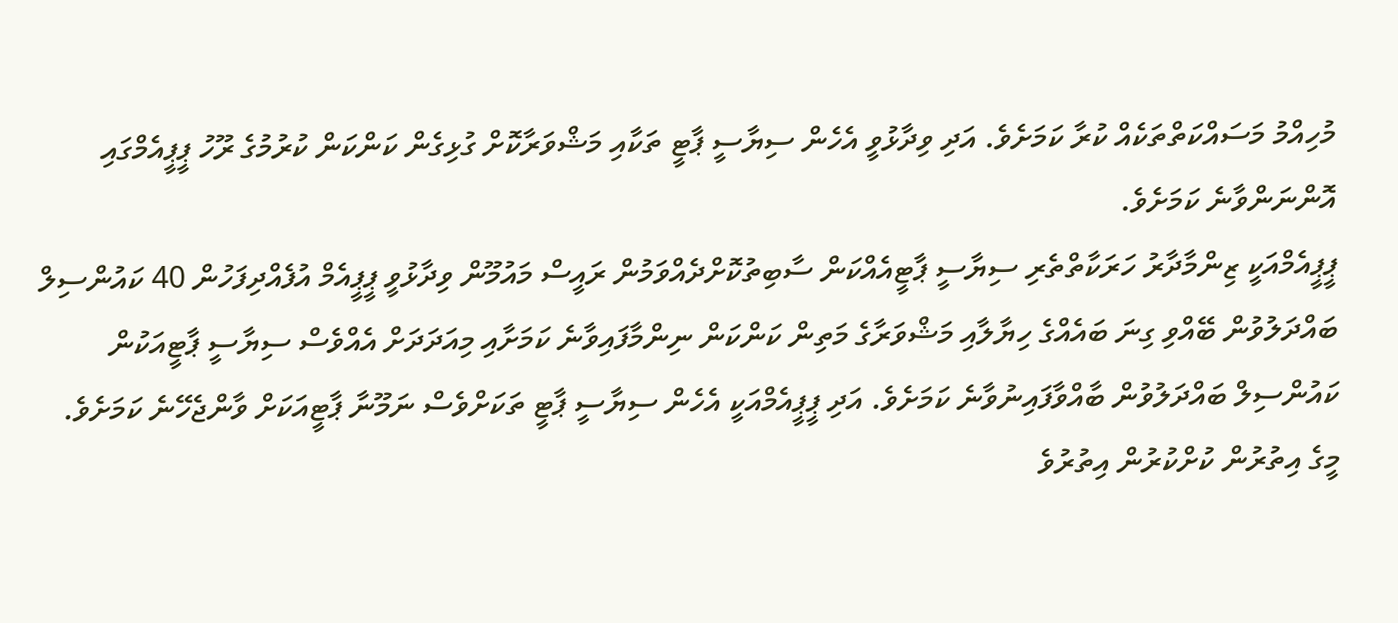މުހިއްމު މަސައްކަތްތަކެއް ކުރާ ކަމަށެވެ. އަދި ވިދާޅުވީ އެހެން ސިޔާސީ ޕާޓީ ތަކާއި މަޝްވަރާކޮށް ގުޅިގެން ކަންކަން ކުރުމުގެ ރޫހު ޕީޕީއެމްގައި އޮންނަންވާނެ ކަމަށެވެ.
ޕީޕީއެމްއަކީ ޒިންމާދާރު ހަރަކާތްތެރި ސިޔާސީ ޕާޓީއެއްކަން ސާބިތުކޮށްދެއްވަމުން ރައީސް މައުމޫން ވިދާޅުވީ ޕީޕީއެމް އުފެއްދިފަހުން 40 ކައުންސިލް ބައްދަލުވުން ބޭއްވި ގިނަ ބައެއްގެ ހިޔާލާއި މަޝްވަރާގެ މަތިން ކަންކަން ނިންމާފައިވާނެ ކަމަށާއި މިއަދަދަށް އެއްވެސް ސިޔާސީ ޕާޓީއަކުން ކައުންސިލް ބައްދަލުވުން ބާއްވާފައިނުވާނެ ކަމަށެވެ. އަދި ޕީޕީއެމްއަކީ އެހެން ސިޔާސީ ޕާޓީ ތަކަށްވެސް ނަމޫނާ ޕާޓީއަކަށް ވާންޖެހޭނެ ކަމަށެވެ. މީގެ އިތުރުން ކުށްކުރުން އިތުރުވެ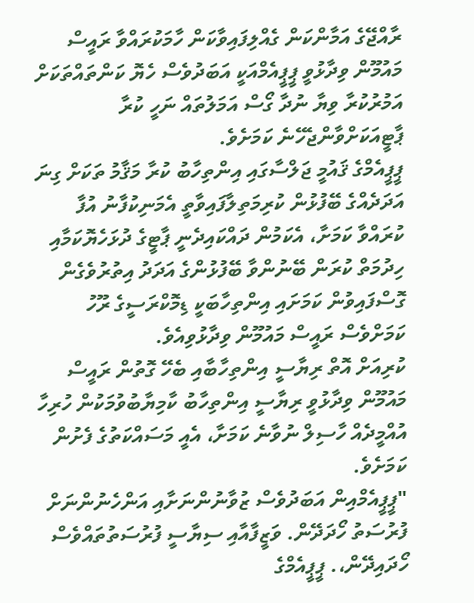ރާއްޖޭގެ އަމާންކަން ގެއްލިފައިވާކަން ހާމަކުރައްވާ ރައީސް މައުމޫން ވިދާޅުވީ ޕީޕީއެމްއަކީ އަބަދުވެސް ހެޔޮ ކަންތައްތަކަށް އަމުރުކުރާ ވިޔާ ނުދާ ގޯސް އަމަލުތައް ނަހީ ކުރާ ޕާޓީއަކަށްވާންޖެހޭނެ ކަމަށެވެ.
ޕީޕީއެމްގެ ޤައުމީ ޖަލްސާގައި އިންތިހާބު ކުރާ މަޤާމު ތަކަށް ގިނަ އަދަދެއްގެ ބޭފުޅުން ކުރިމަތިލާފައިވާތީ އެމަނިކުފާނު އުފާ ކުރައްވާ ކަމަށާ، އެކަމުން ދައްކައިދެނީ ޕާޓީގެ ދުޅަހެޔޮކަމާއި ހިދުމަތް ކުރަން ބޭނުންވާ ބޭފުޅުންގެ އަދަދު އިތުރުވެގެން ގޮސްފައިވުން ކަމަށައި އިންތިހާބަކީ ޑިމޮކްރަސީގެ ރޫހު ކަމަށްވެސް ރައީސް މައުމޫން ވިދާޅުވިއެވެ.
ކުރިއަށް އޮތް ރިޔާސީ އިންތިހާބާއި ބެހޭ ގޮތުން ރައީސް މައުމޫން ވިދާޅުވީ ރިޔާސީ އިންތިހާބު ކާމިޔާބުވުމަކުން ހުރިހާ އުއްމީދެއް ހާސިލް ނުވާނެ ކަމަށާ، އެއީ މަސައްކަތުގެ ފެށުން ކަމަށެވެ.
"ޕީޕީއެމްއިން އަބަދުވެސް ޒުވާނުންނަށާއި އަންހެނުންނަށް ފުރުސަތު ހޯދަދޭން. ވަޒީފާއާއި ސިޔާސީ ފުރުސަތުތައްވެސް ހޯދައިދޭން،. ޕީޕީއެމްގެ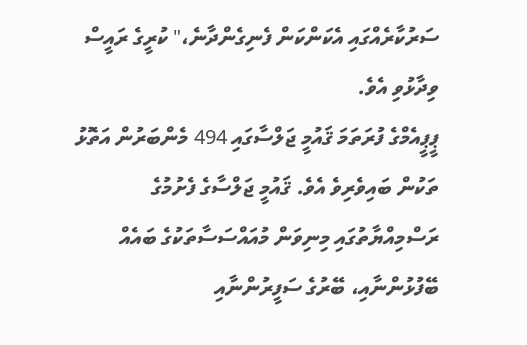ސަރުކާރެއްގައި އެކަންކަން ފެނިގެންދާނެ،" ކުރީގެ ރައީސް ވިދާޅުވި އެވެ.
ޕީޕީއެމްގެ ފުރަތަމަ ޤައުމީ ޖަލްސާގައި 494 މެންބަރުން އަތޮޅު ތަކުން ބައިވެރިވެ އެވެ. ޤައުމީ ޖަލްސާގެ ފެށުމުގެ ރަސްމިއްޔާތުގައި މިނިވަން މުއައްސަސާތަކުގެ ބައެއް ބޭފުޅުންނާއި، ބޭރުގެ ސަފީރުންނާއި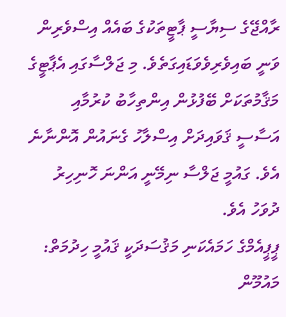ރާއްޖޭގެ ސިޔާސީ ޕާޓީތަކުގެ ބައެއް އިސްވެރިން ވަނީ ބައިވެރިވެވަޑައިގަތެވެ. މި ޖަލްސާގައި އެޕާޓީގެ މަޤާމުތަކަށް ބޭފުޅުން އިންތިހާބު ކުރުމާއި އަސާސީ ޤަވައިދަށް އިސްލާހު ގެނައުން އޮންނާނެ އެވެ. ގައުމީ ޖަލްސާ ނިމޭނީ އަންނަ ހޮނިހިރު ދުވަހު އެވެ.
ޕީޕީއެމްގެ ހަމައެކަނި މަޤުސަދަކީ ޤައުމީ ހިދުމަތް: މައުމޫން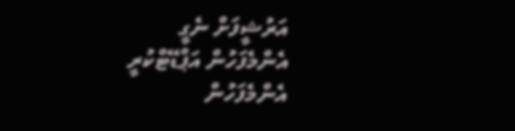އަރުޝީފަށް ނެގީ
އެންމެފަހުން އަޕްޑޭޓްކުރީ
އެންމެފަހުން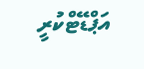އަޕްޑޭޓްކުރީ